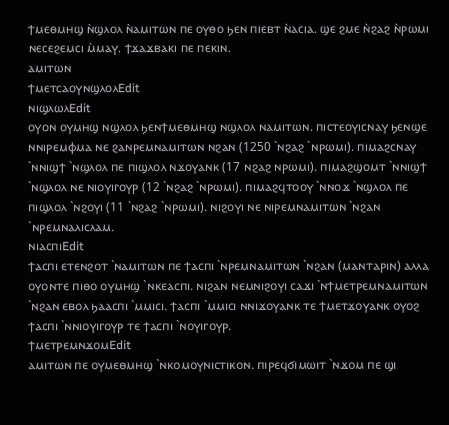ϯⲙⲉⲑⲙⲏϣ ⲛ̀ϣⲗⲟⲗ ⲛ̀ⲁⲙⲓⲧⲱⲛ ⲡⲉ ⲟⲩⲑⲟ ϧⲉⲛ ⲡⲓⲉⲃⲧ ⲛ̀ⲁⲥⲓⲁ. ϣⲉ ϩⲙⲉ ⲛ̀ϩⲁϩ ⲛ̀ⲣⲱⲙⲓ ⲛⲉⲥⲉϩⲉⲙⲥⲓ ⲙ̀ⲙⲁⲩ. ϯϫⲁϫⲃⲁⲕⲓ ⲡⲉ ⲡⲉⲕⲓⲛ.
ⲁⲙⲓⲧⲱⲛ
ϯⲙⲉⲧⲥⲁⲟⲩⲛϣⲗⲟⲗEdit
ⲛⲓϣⲗⲱⲗEdit
ⲟⲩⲟⲛ ⲟⲩⲙⲏϣ ⲛϣⲗⲟⲗ ϧⲉⲛϯⲙⲉⲑⲙⲏϣ ⲛϣⲗⲟⲗ ⲛⲁⲙⲓⲧⲱⲛ. ⲡⲓⲥⲧⲉⲟⲩⲓⲥⲛⲁⲩ ϧⲉⲛϣⲉ ⲛⲛⲓⲣⲉⲙⲫⲙⲁ ⲛⲉ ϩⲁⲛⲣⲉⲙⲛⲁⲙⲓⲧⲱⲛ ⲛϩⲁⲛ (1250 `ⲛϩⲁϩ `ⲛⲣⲱⲙⲓ). ⲡⲓⲙⲁϩⲥⲛⲁⲩ `ⲛⲛⲓϣϯ `ⲛϣⲗⲟⲗ ⲡⲉ ⲡⲓϣⲗⲟⲗ ⲛϫⲟⲩⲁⲛⲕ (17 ⲛϩⲁϩ ⲛⲣⲱⲙⲓ). ⲡⲓⲙⲁϩϣⲟⲙⲧ `ⲛⲛⲓϣϯ `ⲛϣⲗⲟⲗ ⲛⲉ ⲛⲓⲟⲩⲓⲅⲟⲩⲣ (12 `ⲛϩⲁϩ `ⲛⲣⲱⲙⲓ). ⲡⲓⲙⲁϩϥⲧⲟⲟⲩ `ⲛⲛⲟϫ `ⲛϣⲗⲟⲗ ⲡⲉ ⲡⲓϣⲗⲟⲗ `ⲛϩⲟⲩⲓ (11 `ⲛϩⲁϩ `ⲛⲣⲱⲙⲓ). ⲛⲓϩⲟⲩⲓ ⲛⲉ ⲛⲓⲣⲉⲙⲛⲁⲙⲓⲧⲱⲛ `ⲛϩⲁⲛ `ⲛⲣⲉⲙⲛⲁⲗⲓⲥⲗⲁⲙ.
ⲛⲓⲁⲥⲡⲓEdit
ϯⲁⲥⲡⲓ ⲉⲧⲉⲛϩⲟⲧ `ⲛⲁⲙⲓⲧⲱⲛ ⲡⲉ ϯⲁⲥⲡⲓ `ⲛⲣⲉⲙⲛⲁⲙⲓⲧⲱⲛ `ⲛϩⲁⲛ (ⲙⲁⲛⲧⲁⲣⲓⲛ) ⲁⲗⲗⲁ ⲟⲩⲟⲛⲧⲉ ⲡⲓⲑⲟ ⲟⲩⲙⲏϣ `ⲛⲕⲉⲁⲥⲡⲓ. ⲛⲓϩⲁⲛ ⲛⲉⲙⲛⲓϩⲟⲩⲓ ⲥⲁϫⲓ `ⲛϯⲙⲉⲧⲣⲉⲙⲛⲁⲙⲓⲧⲱⲛ `ⲛϩⲁⲛ ⲉⲃⲟⲗ ϧⲁⲁⲥⲡⲓ `ⲙⲙⲓⲥⲓ. ϯⲁⲥⲡⲓ `ⲙⲙⲓⲥⲓ ⲛⲛⲓϫⲟⲩⲁⲛⲕ ⲧⲉ ϯⲙⲉⲧϫⲟⲩⲁⲛⲕ ⲟⲩⲟϩ ϯⲁⲥⲡⲓ `ⲛⲛⲓⲟⲩⲓⲅⲟⲩⲣ ⲧⲉ ϯⲁⲥⲡⲓ `ⲛⲟⲩⲓⲅⲟⲩⲣ.
ϯⲙⲉⲧⲣⲉⲙⲛϫⲟⲙEdit
ⲁⲙⲓⲧⲱⲛ ⲡⲉ ⲟⲩⲙⲉⲑⲙⲏϣ `ⲛⲕⲟⲙⲟⲩⲛⲓⲥⲧⲓⲕⲟⲛ. ⲡⲓⲣⲉϥϭⲓⲙⲱⲓⲧ `ⲛϫⲟⲙ ⲡⲉ ϣⲓ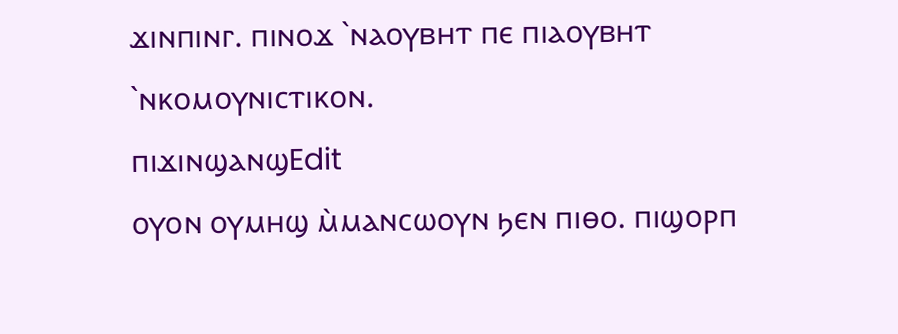ϫⲓⲛⲡⲓⲛⲅ. ⲡⲓⲛⲟϫ `ⲛⲁⲟⲩⲃⲏⲧ ⲡⲉ ⲡⲓⲁⲟⲩⲃⲏⲧ `ⲛⲕⲟⲙⲟⲩⲛⲓⲥⲧⲓⲕⲟⲛ.
ⲡⲓϫⲓⲛϣⲁⲛϣEdit
ⲟⲩⲟⲛ ⲟⲩⲙⲏϣ ⲙ̀ⲙⲁⲛⲥⲱⲟⲩⲛ ϧⲉⲛ ⲡⲓⲑⲟ. ⲡⲓϣⲟⲣⲡ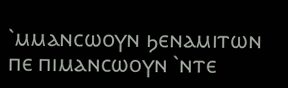`ⲙⲙⲁⲛⲥⲱⲟⲩⲛ ϧⲉⲛⲁⲙⲓⲧⲱⲛ ⲡⲉ ⲡⲓⲙⲁⲛⲥⲱⲟⲩⲛ `ⲛⲧⲉ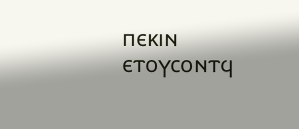ⲡⲉⲕⲓⲛ ⲉⲧⲟⲩⲥⲟⲛⲧϥ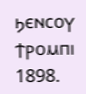ϧⲉⲛⲥⲟⲩ ϯⲣⲟⲙⲡⲓ 1898.